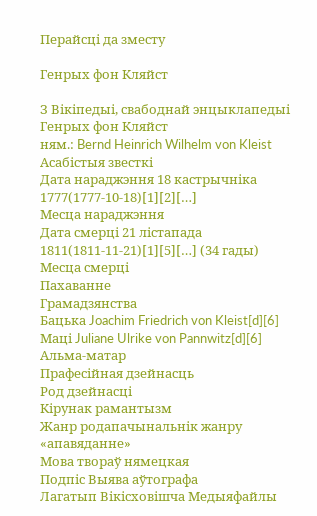Перайсці да зместу

Генрых фон Кляйст

З Вікіпедыі, свабоднай энцыклапедыі
Генрых фон Кляйст
ням.: Bernd Heinrich Wilhelm von Kleist
Асабістыя звесткі
Дата нараджэння 18 кастрычніка 1777(1777-10-18)[1][2][…]
Месца нараджэння
Дата смерці 21 лістапада 1811(1811-11-21)[1][5][…] (34 гады)
Месца смерці
Пахаванне
Грамадзянства
Бацька Joachim Friedrich von Kleist[d][6]
Маці Juliane Ulrike von Pannwitz[d][6]
Альма-матар
Прафесійная дзейнасць
Род дзейнасці
Кірунак рамантызм
Жанр родапачынальнік жанру «апавяданне»
Мова твораў нямецкая
Подпіс Выява аўтографа
Лагатып Вікісховішча Медыяфайлы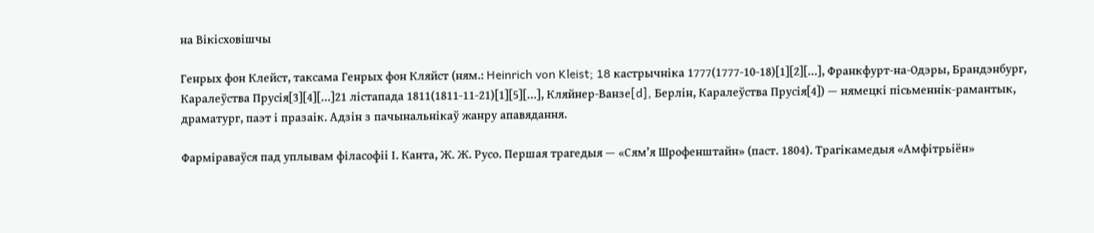на Вікісховішчы

Генрых фон Клейст, таксама Генрых фон Кляйст (ням.: Heinrich von Kleist; 18 кастрычніка 1777(1777-10-18)[1][2][…], Франкфурт-на-Одэры, Брандэнбург, Каралеўства Прусія[3][4][…]21 лістапада 1811(1811-11-21)[1][5][…], Кляйнер-Ванзе[d], Берлін, Каралеўства Прусія[4]) — нямецкі пісьменнік-рамантык, драматург, паэт і празаік. Адзін з пачынальнікаў жанру апавядання.

Фарміраваўся пад уплывам філасофіі І. Канта, Ж. Ж. Русо. Першая трагедыя — «Сям’я Шрофенштайн» (паст. 1804). Трагікамедыя «Амфітрьіён»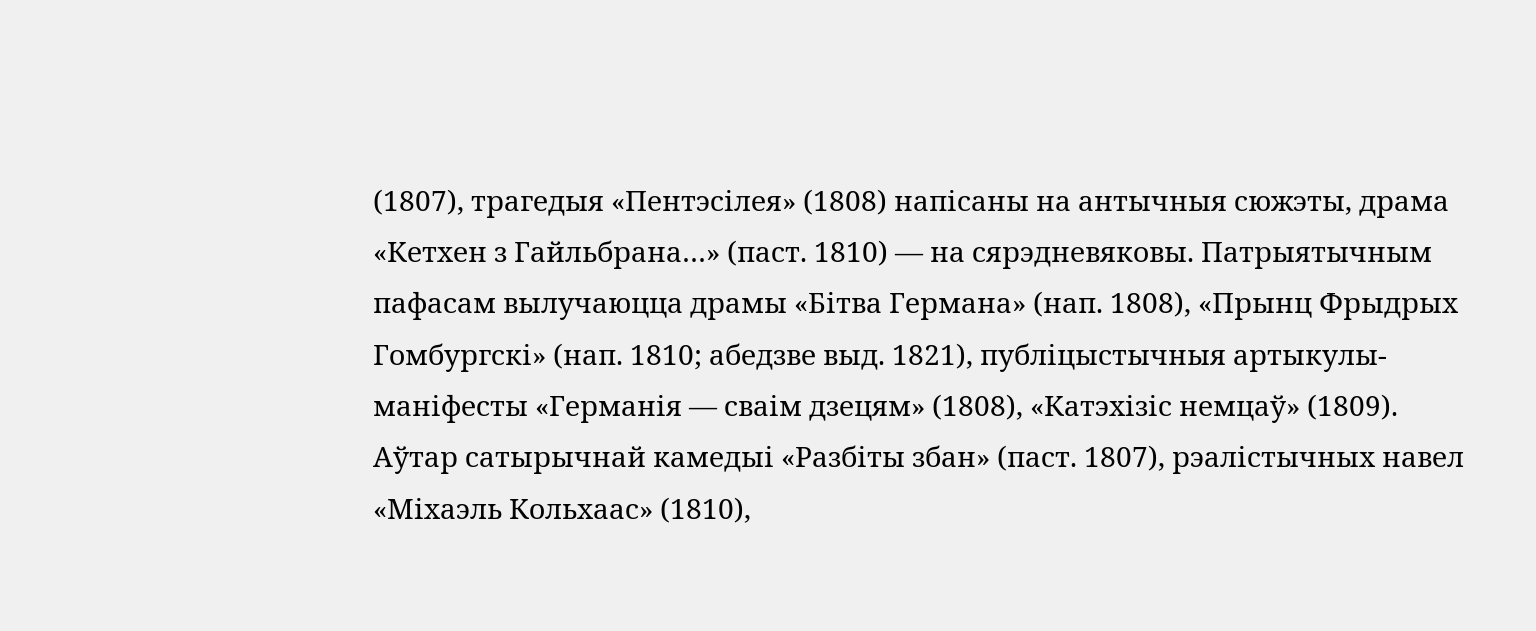(1807), трагедыя «Пентэсілея» (1808) напісаны на антычныя сюжэты, драма «Кетхен з Гайльбрана…» (паст. 1810) — на сярэдневяковы. Патрыятычным пафасам вылучаюцца драмы «Бітва Германа» (нап. 1808), «Прынц Фрыдрых Гомбургскі» (нап. 1810; абедзве выд. 1821), публіцыстычныя артыкулы-маніфесты «Германія — сваім дзецям» (1808), «Катэхізіс немцаў» (1809). Аўтар сатырычнай камедыі «Разбіты збан» (паст. 1807), рэалістычных навел «Міхаэль Кольхаас» (1810),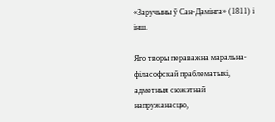«Заручыны ў Сан-Дамінга» (1811) і інш.

Яго творы пераважна маральна-філасофскай праблематыкі, адметныя сюжэтнай напружанасцю,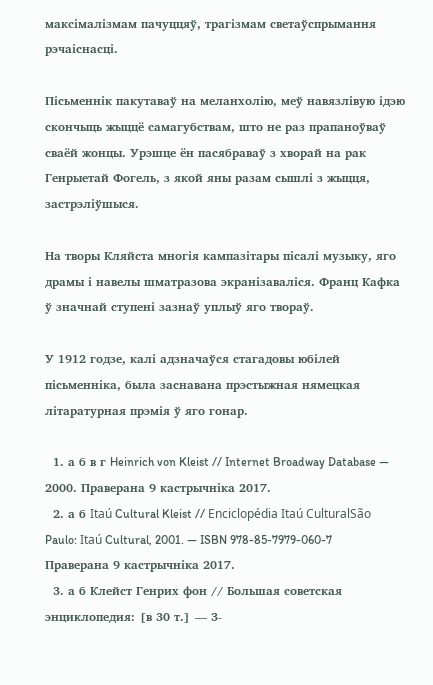максімалізмам пачуццяў, трагізмам светаўспрымання рэчаіснасці.

Пісьменнік пакутаваў на меланхолію, меў навязлівую ідэю скончыць жыццё самагубствам, што не раз прапаноўваў сваёй жонцы. Урэшце ён пасябраваў з хворай на рак Генрыетай Фогель, з якой яны разам сышлі з жыцця, застрэліўшыся.

На творы Кляйста многія кампазітары пісалі музыку, яго драмы і навелы шматразова экранізаваліся. Франц Кафка ў значнай ступені зазнаў уплыў яго твораў.

У 1912 годзе, калі адзначаўся стагадовы юбілей пісьменніка, была заснавана прэстыжная нямецкая літаратурная прэмія ў яго гонар.

  1. а б в г Heinrich von Kleist // Internet Broadway Database — 2000. Праверана 9 кастрычніка 2017.
  2. а б Itaú Cultural Kleist // Enciclopédia Itaú CulturalSão Paulo: Itaú Cultural, 2001. — ISBN 978-85-7979-060-7 Праверана 9 кастрычніка 2017.
  3. а б Клейст Генрих фон // Большая советская энциклопедия: [в 30 т.] — 3-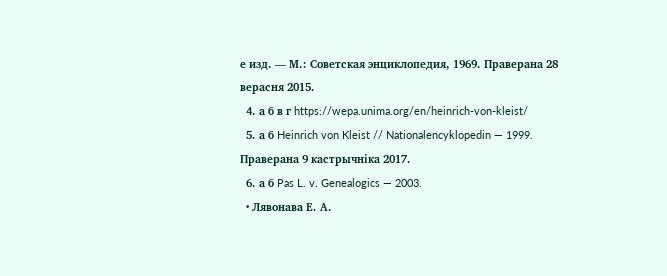е изд. — М.: Советская энциклопедия, 1969. Праверана 28 верасня 2015.
  4. а б в г https://wepa.unima.org/en/heinrich-von-kleist/
  5. а б Heinrich von Kleist // Nationalencyklopedin — 1999. Праверана 9 кастрычніка 2017.
  6. а б Pas L. v. Genealogics — 2003.
  • Лявонава Е. А.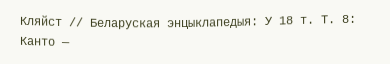Кляйст // Беларуская энцыклапедыя: У 18 т. Т. 8: Канто —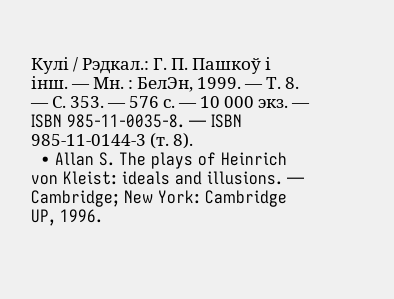Кулі / Рэдкал.: Г. П. Пашкоў і інш. — Мн. : БелЭн, 1999. — Т. 8. — С. 353. — 576 с. — 10 000 экз. — ISBN 985-11-0035-8. — ISBN 985-11-0144-3 (т. 8).
  • Allan S. The plays of Heinrich von Kleist: ideals and illusions. — Cambridge; New York: Cambridge UP, 1996.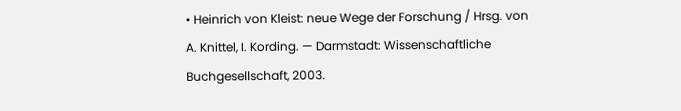• Heinrich von Kleist: neue Wege der Forschung / Hrsg. von A. Knittel, I. Kording. — Darmstadt: Wissenschaftliche Buchgesellschaft, 2003.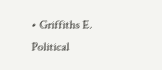• Griffiths E. Political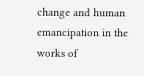change and human emancipation in the works of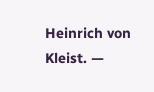Heinrich von Kleist. —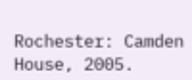Rochester: Camden House, 2005.